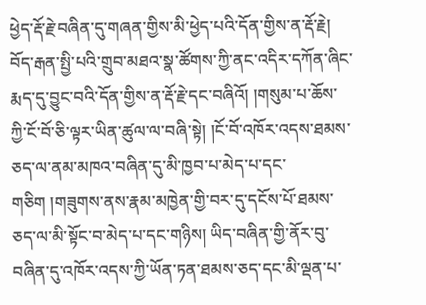ཕྱེད་རྡོ་རྗེ་བཞིན་དུ་གཞན་གྱིས་མི་ཕྱེད་པའི་དོན་གྱིས་ན་རྡོ་རྗེ། བོད་རྒན་སྤྱི་པའི་གྲུབ་མཐའ་སྣ་ཚོགས་ཀྱི་ནང་འདིར་དཀོན་ཞིང་རྨད་དུ་བྱུང་བའི་དོན་གྱིས་ན་རྡོ་རྗེ་དང་བཞིའོ། །གསུམ་པ་ཆོས་ཀྱི་ངོ་བོ་ཅི་ལྟར་ཡིན་ཚུལ་ལ་བཞི་སྟེ། །ངོ་བོ་འཁོར་འདས་ཐམས་ཅད་ལ་ནམ་མཁའ་བཞིན་དུ་མི་ཁྱབ་པ་མེད་པ་དང་གཅིག །གཟུགས་ནས་རྣམ་མཁྱེན་གྱི་བར་དུ་དངོས་པོ་ཐམས་ཅད་ལ་མི་སྟོང་བ་མེད་པ་དང་གཉིས། ཡིད་བཞིན་གྱི་ནོར་བུ་བཞིན་དུ་འཁོར་འདས་ཀྱི་ཡོན་ཏན་ཐམས་ཅད་དང་མི་ལྡན་པ་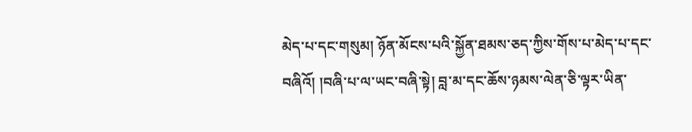མེད་པ་དང་གསུམ། ཉོན་མོངས་པའི་སྐྱོན་ཐམས་ཅད་ཀྱིས་གོས་པ་མེད་པ་དང་བཞིའོ། །བཞི་པ་ལ་ཡང་བཞི་སྟེ། བླ་མ་དང་ཆོས་ཉམས་ལེན་ཅི་ལྟར་ཡིན་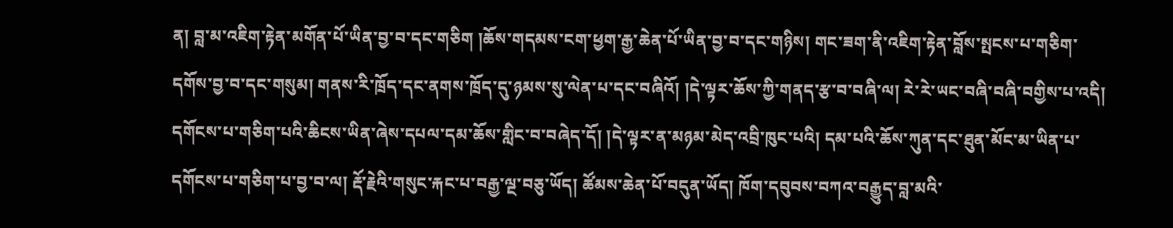ན། བླ་མ་འཇིག་རྟེན་མགོན་པོ་ཡིན་བྱ་བ་དང་གཅིག །ཆོས་གདམས་ངག་ཕྱག་རྒྱ་ཆེན་པོ་ཡིན་བྱ་བ་དང་གཉིས། གང་ཟག་ནི་འཇིག་རྟེན་བློས་སྤངས་པ་གཅིག་དགོས་བྱ་བ་དང་གསུམ། གནས་རི་ཁྲོད་དང་ནགས་ཁྲོད་དུ་ཉམས་སུ་ལེན་པ་དང་བཞིའོ། །དེ་ལྟར་ཆོས་ཀྱི་གནད་རྩ་བ་བཞི་ལ། རེ་རེ་ཡང་བཞི་བཞི་བགྱིས་པ་འདི། དགོངས་པ་གཅིག་པའི་ཆིངས་ཡིན་ཞེས་དཔལ་དམ་ཆོས་གླིང་བ་བཞེད་དོ། །དེ་ལྟར་ན་མཉམ་མེད་འབྲི་ཁུང་པའི། དམ་པའི་ཆོས་ཀུན་དང་ཐུན་མོང་མ་ཡིན་པ་དགོངས་པ་གཅིག་པ་བྱ་བ་ལ། རྡོ་རྗེའི་གསུང་རྐང་པ་བརྒྱ་ལྔ་བཅུ་ཡོད། ཚོམས་ཆེན་པོ་བདུན་ཡོད། ཁོག་དབུབས་བཀའ་བརྒྱུད་བླ་མའི་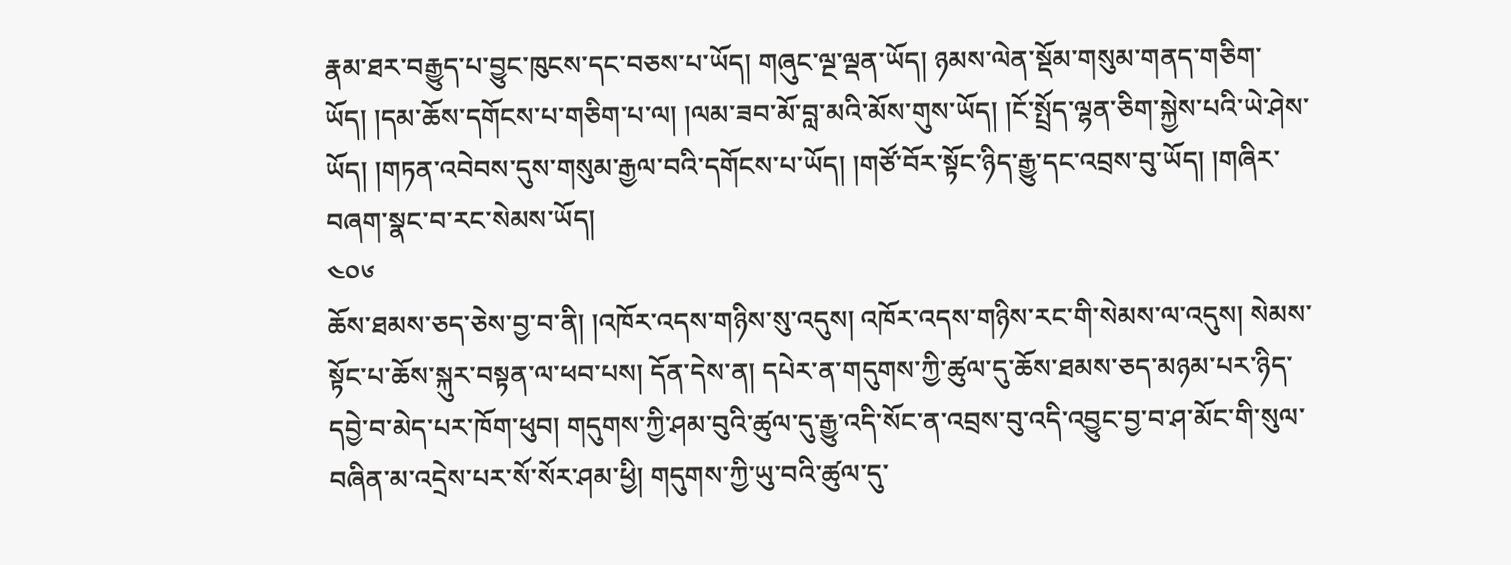རྣམ་ཐར་བརྒྱུད་པ་བྱུང་ཁུངས་དང་བཅས་པ་ཡོད། གཞུང་ལྔ་ལྡན་ཡོད། ཉམས་ལེན་སྡོམ་གསུམ་གནད་གཅིག་ཡོད། །དམ་ཆོས་དགོངས་པ་གཅིག་པ་ལ། །ལམ་ཟབ་མོ་བླ་མའི་མོས་གུས་ཡོད། །ངོ་སྤྲོད་ལྷན་ཅིག་སྐྱེས་པའི་ཡེ་ཤེས་ཡོད། །གཏན་འབེབས་དུས་གསུམ་རྒྱལ་བའི་དགོངས་པ་ཡོད། །གཙོ་བོར་སྟོང་ཉིད་རྒྱུ་དང་འབྲས་བུ་ཡོད། །གཞིར་བཞག་སྣང་བ་རང་སེམས་ཡོད།
༤༠༦
ཆོས་ཐམས་ཅད་ཅེས་བྱ་བ་ནི། །འཁོར་འདས་གཉིས་སུ་འདུས། འཁོར་འདས་གཉིས་རང་གི་སེམས་ལ་འདུས། སེམས་སྟོང་པ་ཆོས་སྐུར་བསྟན་ལ་ཕབ་པས། དོན་དེས་ན། དཔེར་ན་གདུགས་ཀྱི་ཚུལ་དུ་ཆོས་ཐམས་ཅད་མཉམ་པར་ཉིད་དབྱེ་བ་མེད་པར་ཁོག་ཕུབ། གདུགས་ཀྱི་ཤམ་བུའི་ཚུལ་དུ་རྒྱུ་འདི་སོང་ན་འབྲས་བུ་འདི་འབྱུང་བྱ་བ་ཤ་མོང་གི་སུལ་བཞིན་མ་འདྲེས་པར་སོ་སོར་ཤམ་ཕྱི། གདུགས་ཀྱི་ཡུ་བའི་ཚུལ་དུ་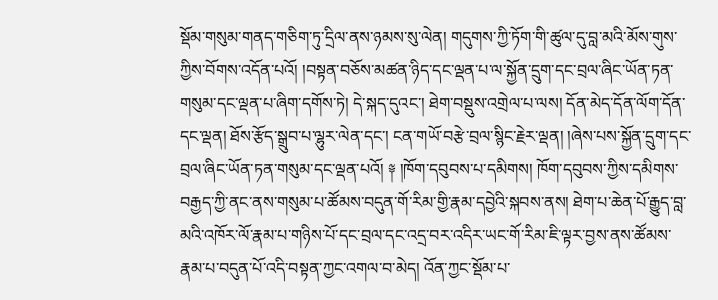སྡོམ་གསུམ་གནད་གཅིག་ཏུ་དྲིལ་ནས་ཉམས་སུ་ལེན། གདུགས་ཀྱི་ཏོག་གི་ཚུལ་དུ་བླ་མའི་མོས་གུས་ཀྱིས་བོགས་འདོན་པའོ། །བསྟན་བཅོས་མཚན་ཉིད་དང་ལྡན་པ་ལ་སྐྱོན་དྲུག་དང་བྲལ་ཞིང་ཡོན་ཏན་གསུམ་དང་ལྡན་པ་ཞིག་དགོས་ཏེ། དེ་སྐད་དུའང་། ཐེག་བསྡུས་འགྲེལ་པ་ལས། དོན་མེད་དོན་ལོག་དོན་དང་ལྡན། ཐོས་རྩོད་སྒྲུབ་པ་ལྷུར་ལེན་དང་། ངན་གཡོ་བརྩེ་བྲལ་སྙིང་རྗེར་ལྡན། །ཞེས་པས་སྐྱོན་དྲུག་དང་བྲལ་ཞིང་ཡོན་ཏན་གསུམ་དང་ལྡན་པའོ། ༈ །ཁོག་དབུབས་པ་དམིགས། ཁོག་དབུབས་ཀྱིས་དམིགས་བརྒྱད་ཀྱི་ནང་ནས་གསུམ་པ་ཚོམས་བདུན་གོ་རིམ་གྱི་རྣམ་དབྱེའི་སྐབས་ནས། ཐེག་པ་ཆེན་པོ་རྒྱུད་བླ་མའི་འཁོར་ལོ་རྣམ་པ་གཉིས་པོ་དང་བྲལ་དང་འདྲ་བར་འདིར་ཡང་གོ་རིམ་ཇི་ལྟར་བྱས་ནས་ཚོམས་རྣམ་པ་བདུན་པོ་འདི་བསྟན་ཀྱང་འགལ་བ་མེད། འོན་ཀྱང་སྡོམ་པ་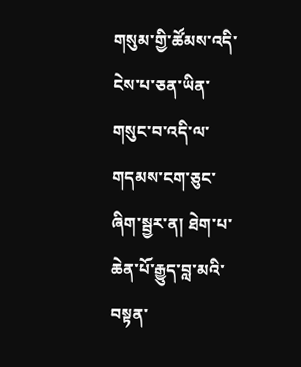གསུམ་གྱི་ཚོམས་འདི་ངེས་པ་ཅན་ཡིན་གསུང་བ་འདི་ལ་གདམས་ངག་ཅུང་ཞིག་སྦྱར་ན། ཐེག་པ་ཆེན་པོ་རྒྱུད་བླ་མའི་བསྟན་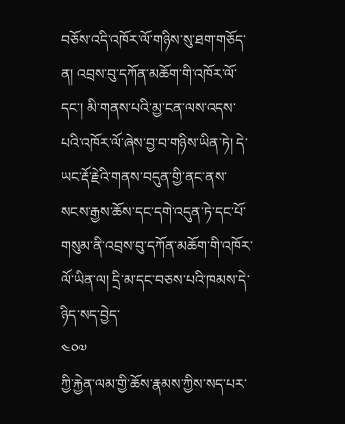བཅོས་འདི་འཁོར་ལོ་གཉིས་སུ་ཐག་གཅོད་ན། འབྲས་བུ་དཀོན་མཆོག་གི་འཁོར་ལོ་དང་། མི་གནས་པའི་མྱ་ངན་ལས་འདས་པའི་འཁོར་ལོ་ཞེས་བྱ་བ་གཉིས་ཡིན་ཏེ། དེ་ཡང་རྡོ་རྗེའི་གནས་བདུན་གྱི་ནང་ནས་སངས་རྒྱས་ཆོས་དང་དགེ་འདུན་ཏེ་དང་པོ་གསུམ་ནི་འབྲས་བུ་དཀོན་མཆོག་གི་འཁོར་ལོ་ཡིན་ལ། དྲི་མ་དང་བཅས་པའི་ཁམས་དེ་ཉིད་སད་བྱེད་
༤༠༧
ཀྱི་རྐྱེན་ལམ་གྱི་ཆོས་རྣམས་ཀྱིས་སད་པར་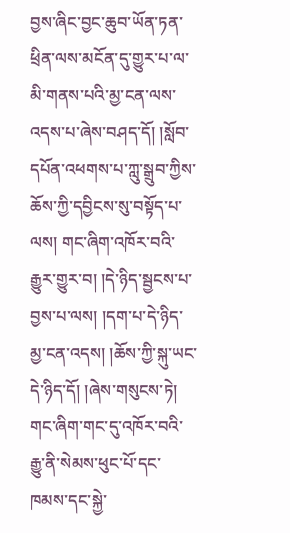བྱས་ཞིང་བྱང་ཆུབ་ཡོན་ཏན་ཕྲིན་ལས་མངོན་དུ་གྱུར་པ་ལ་མི་གནས་པའི་མྱ་ངན་ལས་འདས་པ་ཞེས་བཤད་དོ། །སློབ་དཔོན་འཕགས་པ་ཀླུ་སྒྲུབ་ཀྱིས་ཆོས་ཀྱི་དབྱིངས་སུ་བསྟོད་པ་ལས། གང་ཞིག་འཁོར་བའི་རྒྱུར་གྱུར་བ། །དེ་ཉིད་སྦྱངས་པ་བྱས་པ་ལས། །དག་པ་དེ་ཉིད་མྱ་ངན་འདས། །ཆོས་ཀྱི་སྐུ་ཡང་དེ་ཉིད་དོ། །ཞེས་གསུངས་ཏེ། གང་ཞིག་གང་དུ་འཁོར་བའི་རྒྱུ་ནི་སེམས་ཕུང་པོ་དང་ཁམས་དང་སྐྱེ་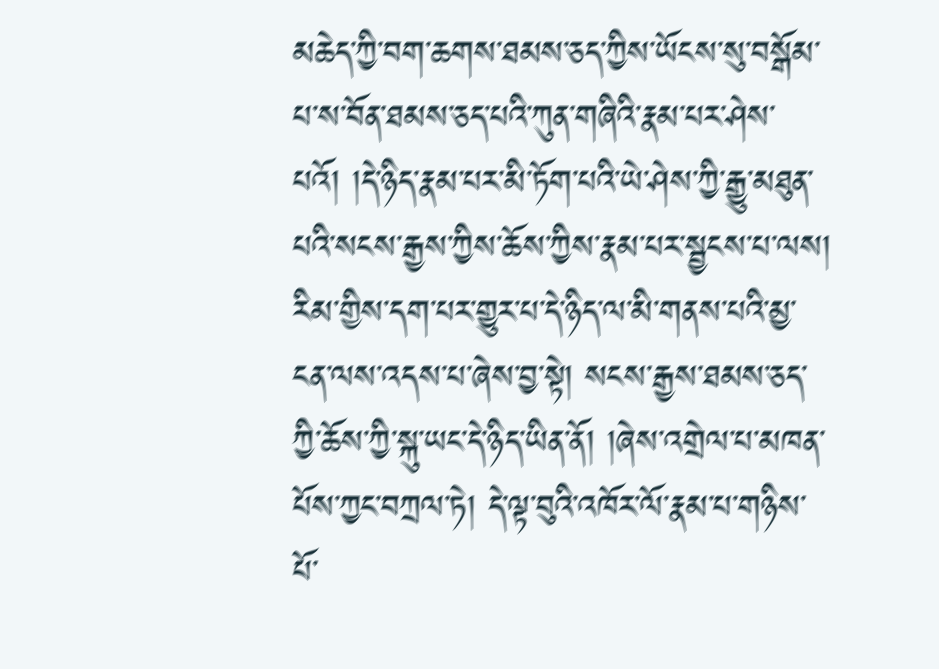མཆེད་ཀྱི་བག་ཆགས་ཐམས་ཅད་ཀྱིས་ཡོངས་སུ་བསྒོམ་པ་ས་བོན་ཐམས་ཅད་པའི་ཀུན་གཞིའི་རྣམ་པར་ཤེས་པའོ། །དེ་ཉིད་རྣམ་པར་མི་ཏོག་པའི་ཡེ་ཤེས་ཀྱི་རྒྱུ་མཐུན་པའི་སངས་རྒྱས་ཀྱིས་ཆོས་ཀྱིས་རྣམ་པར་སྦྱངས་པ་ལས། རིམ་གྱིས་དག་པར་གྱུར་པ་དེ་ཉིད་ལ་མི་གནས་པའི་མྱ་ངན་ལས་འདས་པ་ཞེས་བྱ་སྟེ། སངས་རྒྱས་ཐམས་ཅད་ཀྱི་ཆོས་ཀྱི་སྐུ་ཡང་དེ་ཉིད་ཡིན་ནོ། །ཞེས་འགྲེལ་པ་མཁན་པོས་ཀྱང་བཀྲལ་ཏེ། དེ་ལྟ་བུའི་འཁོར་ལོ་རྣམ་པ་གཉིས་པོ་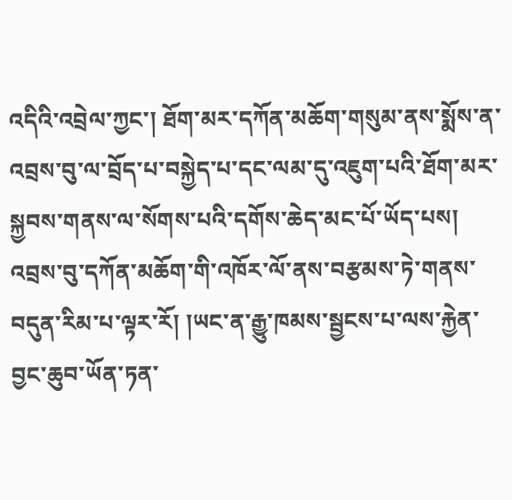འདིའི་འབྲེལ་ཀྱང་། ཐོག་མར་དཀོན་མཆོག་གསུམ་ནས་སྨོས་ན་འབྲས་བུ་ལ་བྲོད་པ་བསྐྱེད་པ་དང་ལམ་དུ་འཇུག་པའི་ཐོག་མར་སྐྱབས་གནས་ལ་སོགས་པའི་དགོས་ཆེད་མང་པོ་ཡོད་པས། འབྲས་བུ་དཀོན་མཆོག་གི་འཁོར་ལོ་ནས་བརྩམས་ཏེ་གནས་བདུན་རིམ་པ་ལྟར་རོ། །ཡང་ན་རྒྱུ་ཁམས་སྦྱངས་པ་ལས་རྐྱེན་བྱང་ཆུབ་ཡོན་ཏན་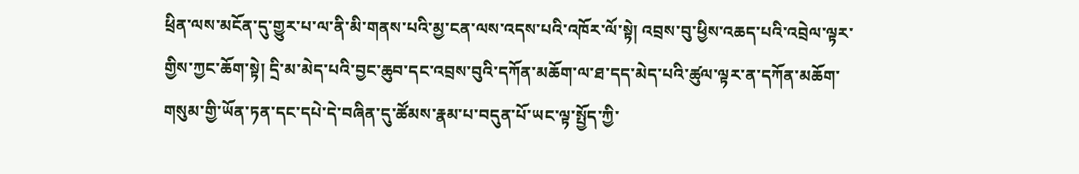ཕྲིན་ལས་མངོན་དུ་གྱུར་པ་ལ་ནི་མི་གནས་པའི་མྱ་ངན་ལས་འདས་པའི་འཁོར་ལོ་སྟེ། འབྲས་བུ་ཕྱིས་འཆད་པའི་འབྲེལ་ལྟར་གྱིས་ཀྱང་ཆོག་སྟེ། དྲི་མ་མེད་པའི་བྱང་ཆུབ་དང་འབྲས་བུའི་དཀོན་མཆོག་ལ་ཐ་དད་མེད་པའི་ཚུལ་ལྟར་ན་དཀོན་མཆོག་གསུམ་གྱི་ཡོན་ཏན་དང་དཔེ་དེ་བཞིན་དུ་ཚོམས་རྣམ་པ་བདུན་པོ་ཡང་ལྟ་སྤྱོད་ཀྱི་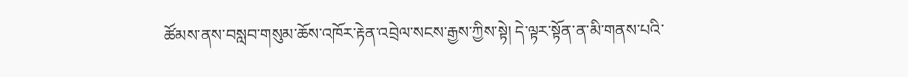ཚོམས་ནས་བསླབ་གསུམ་ཆོས་འཁོར་རྟེན་འབྲེལ་སངས་རྒྱས་ཀྱིས་སྟེ། དེ་ལྟར་སྟོན་ན་མི་གནས་པའི་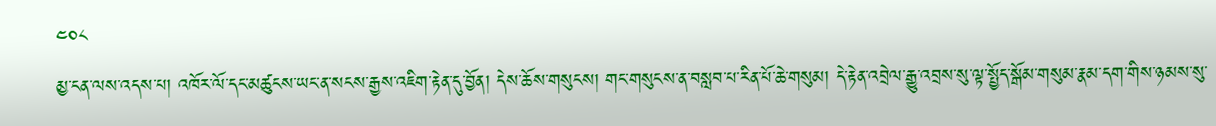༤༠༨
མྱ་ངན་ལས་འདས་པ། འཁོར་ལོ་དང་མཚུངས་ཡང་ན་སངས་རྒྱས་འཇིག་རྟེན་དུ་བྱོན། དེས་ཆོས་གསུངས། གང་གསུངས་ན་བསླབ་པ་རིན་པོ་ཆེ་གསུམ། དེ་རྟེན་འབྲེལ་རྒྱུ་འབྲས་སུ་ལྟ་སྤྱོད་སྒོམ་གསུམ་རྣམ་དག་གིས་ཉམས་སུ་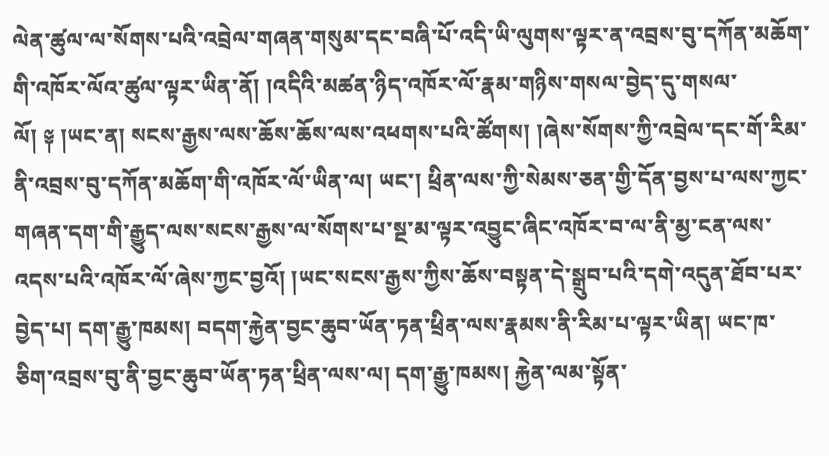ལེན་ཚུལ་ལ་སོགས་པའི་འབྲེལ་གཞན་གསུམ་དང་བཞི་པོ་འདི་ཡི་ལུགས་ལྟར་ན་འབྲས་བུ་དཀོན་མཆོག་གི་འཁོར་ལོའ་ཚུལ་ལྟར་ཡིན་ནོ། །འདིའི་མཚན་ཉིད་འཁོར་ལོ་རྣམ་གཉིས་གསལ་བྱེད་དུ་གསལ་ལོ། ༈ །ཡང་ན། སངས་རྒྱས་ལས་ཆོས་ཆོས་ལས་འཕགས་པའི་ཚོགས། །ཞེས་སོགས་ཀྱི་འབྲེལ་དང་གོ་རིམ་ནི་འབྲས་བུ་དཀོན་མཆོག་གི་འཁོར་ལོ་ཡིན་ལ། ཡང་། ཕྲིན་ལས་ཀྱི་སེམས་ཅན་གྱི་དོན་བྱས་པ་ལས་ཀྱང་གཞན་དག་གི་རྒྱུད་ལས་སངས་རྒྱས་ལ་སོགས་པ་སྔ་མ་ལྟར་འབྱུང་ཞིང་འཁོར་བ་ལ་ནི་མྱ་ངན་ལས་འདས་པའི་འཁོར་ལོ་ཞེས་ཀྱང་བྱའོ། །ཡང་སངས་རྒྱས་ཀྱིས་ཆོས་བསྟན་དེ་སྒྲུབ་པའི་དགེ་འདུན་ཐོབ་པར་བྱེད་པ། དག་རྒྱུ་ཁམས། བདག་རྐྱེན་བྱང་ཆུབ་ཡོན་ཏན་ཕྲིན་ལས་རྣམས་ནི་རིམ་པ་ལྟར་ཡིན། ཡང་ཁ་ཅིག་འབྲས་བུ་ནི་བྱང་ཆུབ་ཡོན་ཏན་ཕྲིན་ལས་ལ། དག་རྒྱུ་ཁམས། རྐྱེན་ལམ་སྟོན་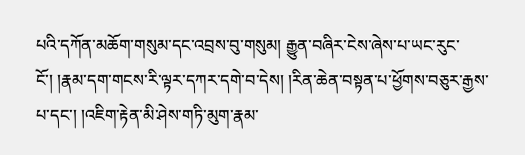པའི་དཀོན་མཆོག་གསུམ་དང་འབྲས་བུ་གསུམ། རྒྱུན་བཞིར་ངེས་ཞེས་པ་ཡང་རུང་ངོ་། །རྣམ་དག་གངས་རི་ལྟར་དཀར་དགེ་བ་དེས། །རིན་ཆེན་བསྟན་པ་ཕྱོགས་བཅུར་རྒྱས་པ་དང་། །འཇིག་རྟེན་མི་ཤེས་གཏི་མུག་རྣམ་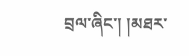བྲལ་ཞིང་། །མཐར་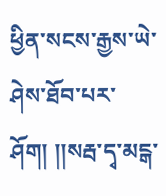ཕྱིན་སངས་རྒྱས་ཡེ་ཤེས་ཐོབ་པར་ཤོག། །།སརྦ་དྭ་མངྒ་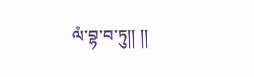ལཾ་བྷ་བ་ཏུ།། །།